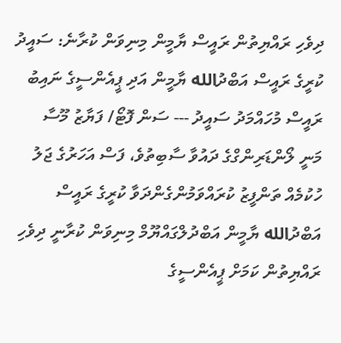ދިވެހި ރައްޔިތުން ރައީސް ޔާމީން މިނިވަން ކުރާނެ: ސައީދު
ކުރީގެ ރައީސް އަބްދުالله ޔާމީން އަދި ޕީއެންސީގެ ނައިބު ރައީސް މުހައްމަދު ސައީދު --- ސަން ފޮޓޯ/ ފަޔާޒު މޫސާ
މަނީ ލޯންޑަރިންގްގެ ދައުވާ ސާބިތުވެ، ފަސް އަހަރުގެ ޖަލު ހުކުމެއް ތަންފީޒު ކުރައްވަމުންގެންދަވާ ކުރީގެ ރައީސް އަބްދުالله ޔާމީން އަބްދުލްގައްޔޫމް މިނިވަން ކުރާނީ ދިވެހި ރައްޔިތުން ކަމަށް ޕީއެންސީގެ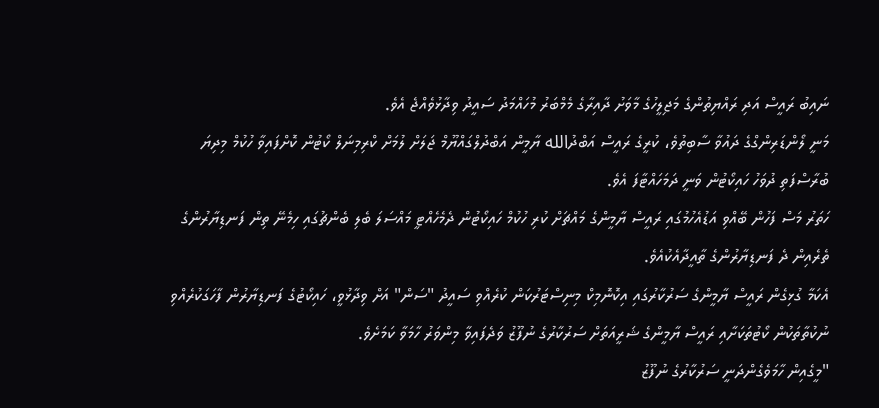ނައިބު ރައީސް އަދި ރައްޔިތުންގެ މަޖިލީހުގެ މާވަށު ދާއިރާގެ މެމްބަރު މުހައްމަދު ސައީދު ވިދާޅުވެއްޖެ އެވެ.
މަނީ ލޯންޑަރިންގްގެ ދައުވާ ސާބިތުވެ، ކުރީގެ ރައީސް އަބްދުالله ޔާމީން އަބްދުލްގައްޔޫމް ޖަލަށް ލުމަށް ކްރިމިނަލް ކޯޓުން ކޮށްފައިވާ ހުކުމް މިދިޔަ ބުރާސްފަތި ދުވަހު ހައިކޯޓުން ވަނީ ދަމަހައްޓާފަ އެވެ.
ހަތަރު މަސް ފަހުން ބޭއްވި އަޑުއެހުމުގައި ރައީސް ޔާމީންގެ މައްޗަށް ކުރި ހުކުމް ހައިކޯޓުން ދެމެހެއްޓީ މައްސަލަ ބެލި ބެންޗުގައި ހިމެނޭ ތިން ފަނޑިޔާރުންގެ ތެރެއިން ދެ ފަނޑިޔާރުންގެ ތާއީދާއެކުއެވެ.
އެކަމާ ގުޅިގެން ރައީސް ޔާމީންގެ ސަރުކާރުގައި އިކޮނޮމިކް މިނިސްޓަރުކަން ކުރެއްވި ސައީދު "ސަން" އަށް ވިދާޅުވީ، ހައިކޯޓުގެ ފަނޑިޔާރުން ފާހަގަކުރެއްވި ނުކުތާތަކުން ކޯޓުތަކަށާއި ރައީސް ޔާމީންގެ ޝަރީއަތަށް ސަރުކާރުގެ ނުފޫޒު ވަދެފައިވާ މިންވަރު ހާމަވާ ކަމަށެވެ.
"މީގެއިން ހާމަވެގެންދަނީ ސަރުކާރުގެ ނުފޫޒު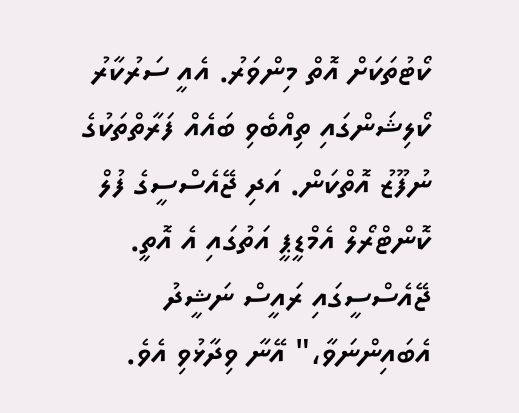ކޯޓުތަކަށް އޮތް މިންވަރު. އެއީ ސަރުކާރު ކޯލިޝަންގައި ތިއްބެވި ބައެއް ފަރާތްތަކުގެ ނުފޫޒު އޮތްކަން. އަދި ޖޭއެސްސީގެ ފުލް ކޮންޓްރޯލް އެމްޑީޕީ އަތުގައި އެ އޮތީ. ޖޭއެސްސީގައި ރައީސް ނަޝީދު އެބައިންނަވާ،" އޭނާ ވިދާޅުވި އެވެ.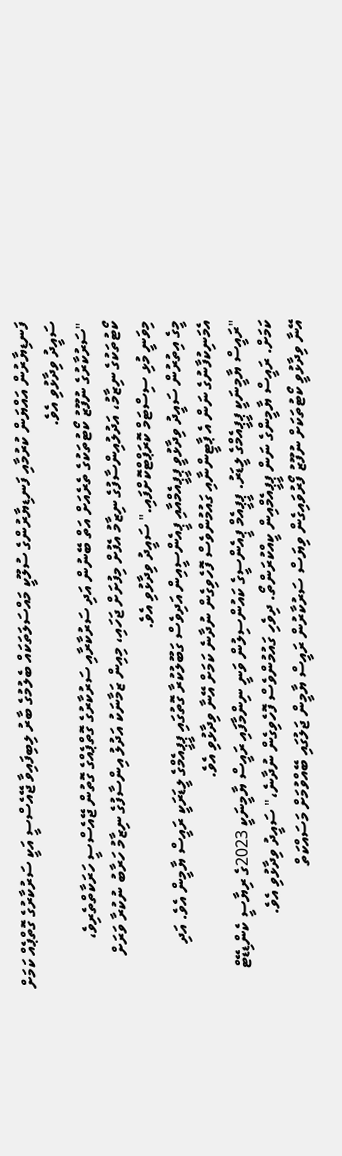ފަނޑިޔާރުން އައްޔަން ކުރުމާއި ފަނޑިޔާރުންގެ ސުލޫކީ މައްސަލަތަކައް ބެލުމުގެ ބާރު ލިބިފައިވާ ޖޭއެސްސީ އަކީ ސަރުކާރުގެ ގޮތްޕެއް ކަމަށް ސައީދު ވިދާޅުވި އެވެ.
"ސަރުކާރުގެ ނުފޫޒު ކޯޓުތަކުގެ ތެރެއަށް އަތް ބޭނުން އަދި ސަރުކާރާއި ސަރުކާރުގެ ގޮތްޕެއްގެ ގޮތުން ޖޭއެސްސީ ހަރަކާތްތެރިވެ، ކޯޓުތަކުގެ ނިޒާމު، އަދުލުއިންސާފުގެ ނިޒާމު އެފުށް މިފުށަށް ޖަހައި، މިއިން ޒަމާނަކު އަދުލު އިންސާފުގެ ނިޒާމު ހަރާބު ނުކުރާ ވަރަށް މިވަނީ މުޅި ސިސްޓަމް ކޮރަޕްޓްކޮށްފައި." ސައީދު ވިދާޅުވި އެވެ.
މީގެ އިތުރުން ސައީދު ވިދާޅުވީ ޕީޕީއެމްއާއި ޕީއެންސީއިން އަދިވެސް ގަބޫލުކުރާ ގޮތުގައި ޕީޕީއެމްގެ ލީޑަރަކީ ރައީސް ޔާމީން އެވެ. އަދި އެމަނިކުފާނުގެ ނަން އެ ޕާޓީންނާއި ގައުމުންވެސް ފޮހެވިގެން ނުދާނެ ކަމަށް އޭނާ ވިދާޅުވި އެވެ.
"ރައީސް ޔާމީނަކީ ޕީޕީއެމްގެ ލީޑަރު. ޕީޕީއެމް ޕީއެންސީގެ ކައުންސިލުން ވަނީ ނިންމާފައި ރައީސް ޔާމީނަކީ 2023ގެ ރިޔާސީ ކެންޑިޑޭޓް ކަމަށް. ރައީސް ޔާމީންގެ ނަން ޕީޕީއެމްއިން ކީއްކުރަންތޯ. ދިވެހި ގައުމުންވެސް ފޮހެވިގެން ނުދާނެ،" ސައީދު ވިދާޅުވި އެވެ.
އޭނާ ވިދާޅުވީ ކޯޓުތަކަށް ނުފޫޒު ފޯރުވައިގެން ވިޔަސް ސަރުކާރުން ރައީސް ޔާމީން ޖަލުގައި ބޭއްވުމަށް މަސައްކަތް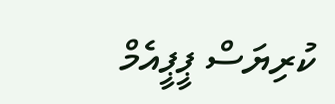ކުރިޔަސް ޕީޕީއެމް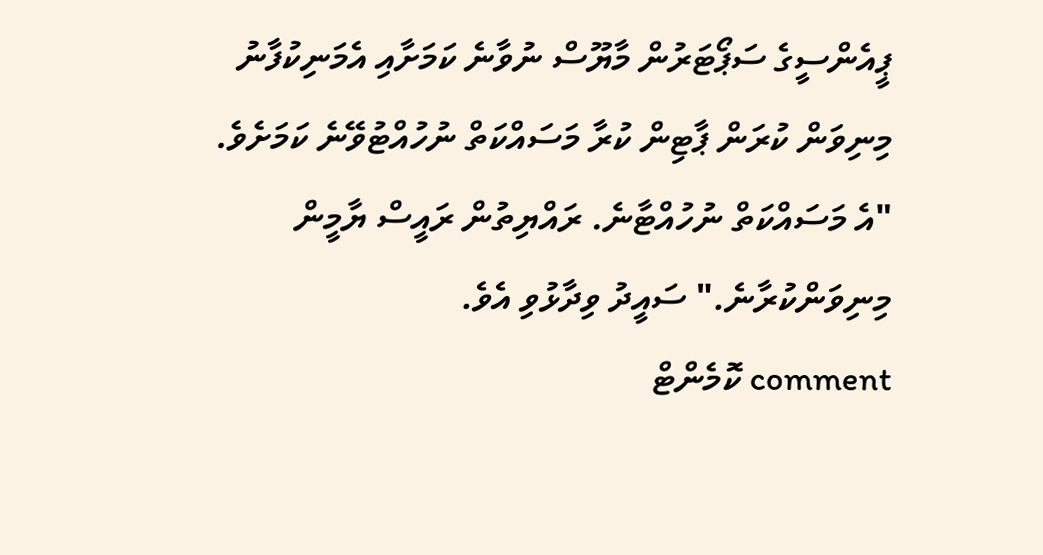ޕީއެންސީގެ ސަޕޯޓަރުން މާޔޫސް ނުވާނެ ކަމަށާއި އެމަނިކުފާނު މިނިވަން ކުރަން ޕާޓިން ކުރާ މަސައްކަތް ނުހުއްޓުވޭނެ ކަމަށެވެ.
"އެ މަސައްކަތް ނުހުއްޓާނެ. ރައްޔިތުން ރައީސް ޔާމީން މިނިވަންކުރާނެ." ސައީދު ވިދާޅުވި އެވެ.
comment ކޮމެންޓް